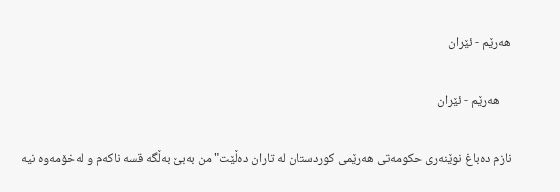هەرێم - ئێران

    هەرێم - ئێران

نازم ده‌باغ نوێنه‌ری حكومه‌تی هه‌رێمی كوردستان له‌ تاران ده‌ڵێت" من به‌بێ به‌ڵگه‌ قسه‌ ناكه‌م و له‌خۆمه‌وه‌ نیه‌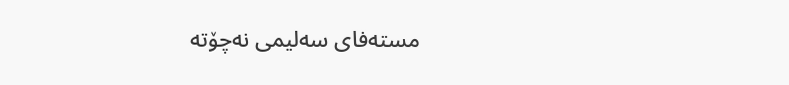مسته‌فای سه‌لیمی نه‌چۆته‌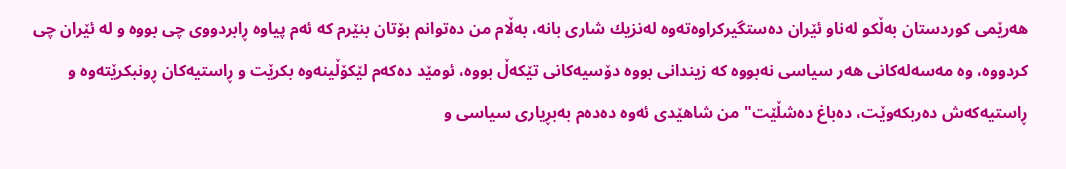هه‌رێمی كوردستان به‌ڵكو له‌ناو ئێران ده‌ستگیركراوه‌ته‌وه‌ له‌نزیك شاری بانه‌، به‌ڵام من ده‌توانم بۆتان بنێرم كه‌ ئه‌م پیاوه‌ ڕابردووی چی بووه‌ و له‌ ئێران چی كردووه‌، وه‌ مه‌سه‌له‌كانی هه‌ر سیاسی نه‌بووه‌ كه‌ زیندانی بووه دۆسیه‌كانی تێكه‌ڵ بووه‌، ئومێد ده‌كه‌م لێكۆڵینه‌وه‌ بكرێت و ڕاستیه‌كان ڕونبكرێته‌وه‌ و ڕاستیه‌كه‌ش ده‌ربكه‌وێت، ده‌باغ ده‌شڵێت" من شاهێدی ئه‌وه‌ ده‌ده‌م به‌بڕیاری سیاسی و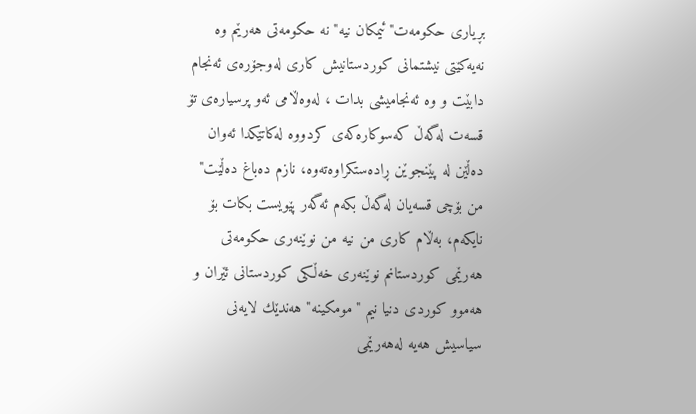بڕیاری حكومه‌ت" ئیمكان نیه‌" نه‌ حكومه‌تی هه‌رێم وه‌ نه‌یه‌كێتی نیشتمانی كوردستانیش كاری له‌وجۆره‌ی ئه‌نجام دابێت و وه‌ ئه‌نجامیشی بدات ، له‌وه‌ڵامی ئه‌و پرسیاره‌ی تۆ قسه‌ت له‌گه‌ڵ كه‌سوكاره‌كه‌ی كردووه‌ له‌كاتێكدا ئه‌وان ده‌ڵێن له‌ پێنجوێن ڕاده‌ستكراوه‌ته‌وه‌، نازم ده‌باغ ده‌ڵێت" من بۆچی قسه‌یان له‌گه‌ڵ بكه‌م ئه‌گه‌ر پێویست بكات بۆ نایكه‌م، به‌ڵام كاری من نیه‌ من نوێنه‌ری حكومه‌تی هه‌رێمی كوردستانم نوێنه‌ری خه‌ڵكی كوردستانی ئێران و هه‌موو كوردی دنیا نیم "مومكینه‌" هه‌ندێك لایه‌نی سیاسیش هه‌یه‌ له‌هه‌رێمی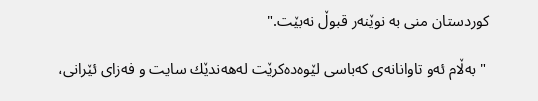كوردستان منی به‌ نوێنه‌ر قبوڵ نه‌بێت."

 " به‌ڵام ئه‌و تاوانانه‌ی كه‌باسی لێوه‌ده‌كرێت له‌هه‌ندێك سایت و فه‌زای ئێرانی،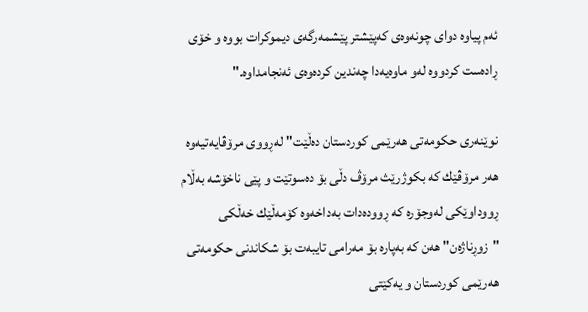ئه‌م پیاوه‌ دوای چونه‌وه‌ی كه‌پێشتر پێشمه‌رگه‌ی دیموكرات بووه‌ و خۆی ڕاده‌ست كردووه‌ له‌و ماوه‌یه‌دا چه‌ندین كرده‌وه‌ی ئه‌نجامداوه‌."

نوێنه‌ری حكومه‌تی هه‌رێمی كوردستان ده‌ڵێت" له‌ڕووی مرۆڤایه‌تیه‌وه‌ هه‌ر مرۆڤێك كه‌ بكوژرێث مرۆڤ دڵی بۆ ده‌سوتێت و پێی ناخۆشه‌ به‌ڵام ڕووداوێكی له‌وجۆره‌ كه‌ ڕووده‌دات به‌داخه‌وه‌ كۆمه‌ڵێك خه‌ڵكی "زوڕناژه‌ن" هه‌ن كه‌ به‌پاره‌ بۆ مه‌رامی تایبه‌ت بۆ شكاندنی حكومه‌تی هه‌رێمی كوردستان و یه‌كێتی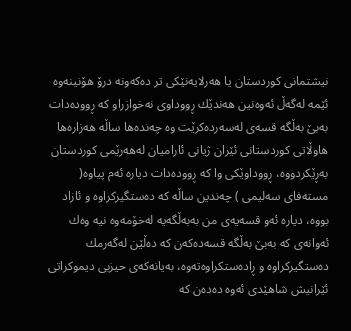نیشتمانی كوردستان یا هه‌رلایه‌نێكی تر ده‌كه‌ونه‌ درۆ هۆنینه‌وه‌ ئێمه‌ له‌گه‌ڵ ئه‌وه‌نین هه‌ندێك ڕووداوی نه‌خوازراو كه‌ ڕووده‌دات به‌بێ به‌ڵگه‌ قسه‌ی له‌سه‌رده‌كرێت وه‌ چه‌نده‌ها ساڵه‌ هه‌زاره‌ها هاوڵاتی كوردستانی ئێران ژیانی ئارامیان له‌هه‌رێمی كوردستان به‌ڕێكردووه‌، ڕووداوێكی وا كه‌ ڕووده‌دات دیاره‌ ئه‌م پیاوه‌( مسته‌فای سه‌لیمی ) چه‌ندین ساڵه‌ كه‌ ده‌ستگیركراوه‌ و ئازاد بووه‌، دیاره‌ ئه‌و قسه‌یه‌ی من به‌به‌ڵگه‌یه‌ له‌خۆمه‌وه‌ نیه‌ وه‌ك ئه‌وانه‌ی كه‌ به‌بێ به‌ڵگه‌ قسه‌ده‌كه‌ن كه‌ ده‌ڵێن له‌گه‌رمك ده‌ستگیركراوه‌ و ڕاده‌ستكراوه‌ته‌وه‌، به‌یانه‌كه‌ی حیزبی دیموكراتی ئێرانیش شاهێدی ئه‌وه‌ ده‌ده‌ن كه‌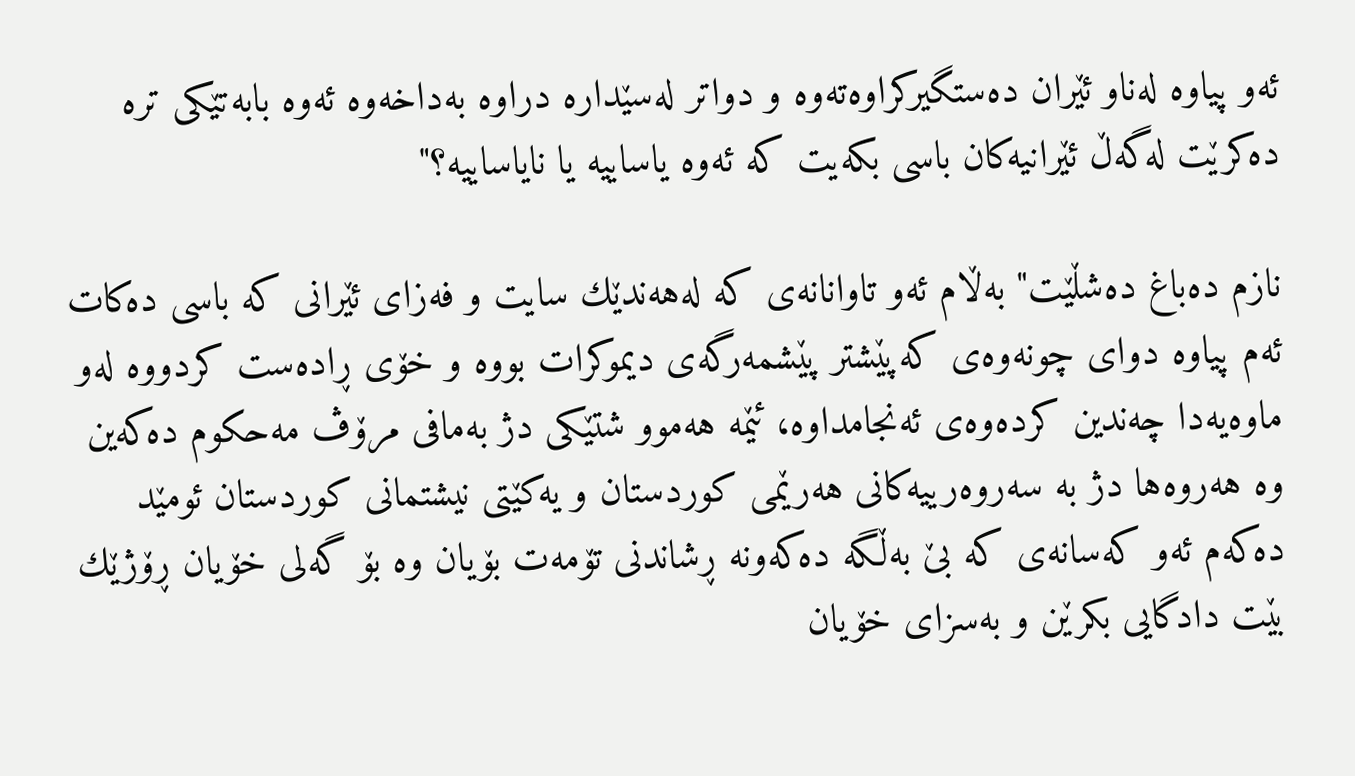ئه‌و پیاوه‌ له‌ناو ئێران ده‌ستگیركراوه‌ته‌وه‌ و دواتر له‌سێداره‌ دراوه‌ به‌داخه‌وه‌ ئه‌وه‌ بابه‌تێكی تره‌ ده‌كرێت له‌گه‌ڵ ئێرانیه‌كان باسی بكه‌یت كه‌ ئه‌وه‌ یاساییه‌ یا نایاساییه‌؟"

نازم ده‌باغ ده‌شڵێت" به‌ڵام ئه‌و تاوانانه‌ی كه‌ له‌هه‌ندێك سایت و فه‌زای ئێرانی كه‌ باسی ده‌كات ئه‌م پیاوه‌ دوای چونه‌وه‌ی كه‌پێشتر پێشمه‌رگه‌ی دیموكرات بووه‌ و خۆی ڕاده‌ست كردووه‌ له‌و ماوه‌یه‌دا چه‌ندین كرده‌وه‌ی ئه‌نجامداوه‌، ئێمه‌ هه‌موو شتێكی دژ به‌مافی مرۆڤ مه‌حكوم ده‌كه‌ین وه‌ هه‌روه‌ها دژ به‌ سه‌روه‌رییه‌كانی هه‌رێمی كوردستان و یه‌كێتی نیشتمانی كوردستان ئومێد ده‌كه‌م ئه‌و كه‌سانه‌ی كه‌ بێ به‌ڵگه‌ ده‌كه‌ونه‌ ڕشاندنی تۆمه‌ت بۆیان وه‌ بۆ گه‌لی خۆیان ڕۆژێك بێت دادگایی بكرێن و به‌سزای خۆیان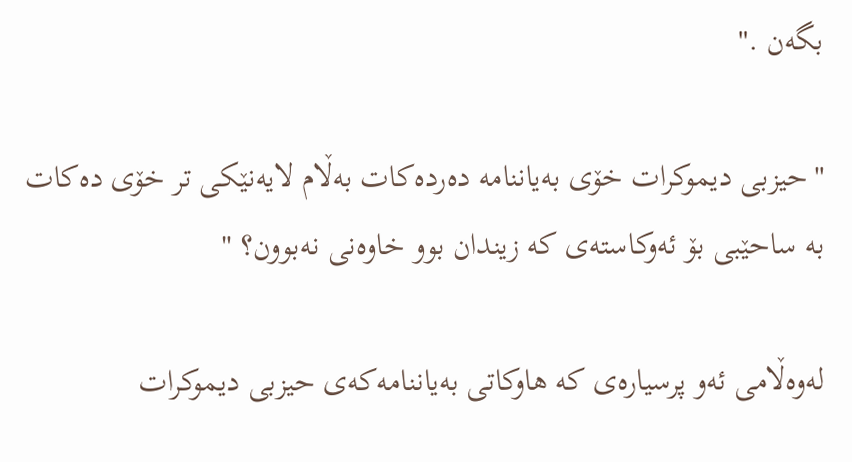بگه‌ن ."

"حیزبی دیموكرات خۆی به‌یاننامه‌ ده‌رده‌كات به‌ڵام لایه‌نێكی تر خۆی ده‌كات به ساحێبی بۆ ئه‌وكاسته‌ی كه‌ زیندان بوو خاوه‌نی نه‌بوون؟ "

له‌وه‌ڵامی ئه‌و پرسیاره‌ی كه‌ هاوكاتی به‌یاننامه‌كه‌ی حیزبی دیموكرات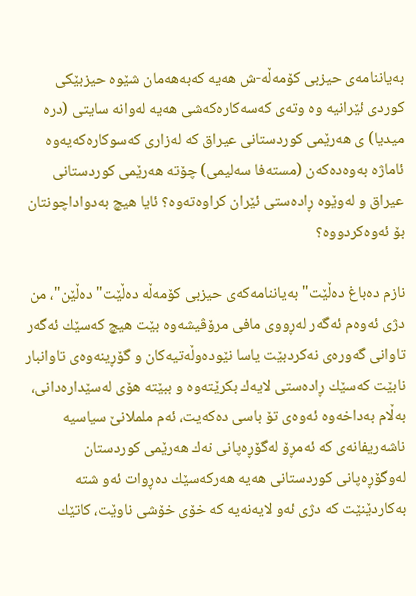به‌یاننامه‌ی حیزبی كۆمه‌ڵه‌-ش هه‌یه‌ كه‌به‌هه‌مان شێوه‌ حیزبێكی كوردی ئێرانیه‌ وه‌ وته‌ی كه‌سه‌كاره‌كه‌شی هه‌یه‌ له‌وانه‌ سایتی (دره‌ میدیا) ی هه‌رێمی كوردستانی عیراق كه‌ له‌زاری كه‌سوكاره‌كه‌یه‌وه‌ ئاماژه‌ به‌وه‌ده‌كه‌ن (مسته‌فا سه‌لیمی) چۆته‌ هه‌رێمی كوردستانی عیراق و له‌وێوه‌ ڕاده‌ستی ئێران كراوه‌ته‌وه‌؟ ئایا هیچ به‌دواداچونتان بۆ ئه‌وه‌كردووه‌؟

نازم ده‌باغ ده‌ڵێت" به‌یاننامه‌كه‌ی حیزبی كۆمه‌ڵه‌ ده‌ڵێت" ده‌ڵێن"، من دژی ئه‌وه‌م ئه‌گه‌ر له‌ڕووی مافی مرۆڤیشه‌وه‌ بێت هیچ كه‌سێك ئه‌گه‌ر تاوانی گه‌وره‌ی نه‌كردبێت یاسا نێوده‌وڵه‌تیه‌كان و گۆڕینه‌وه‌ی تاوانبار نابێت كه‌سێك ڕاده‌ستی لایه‌ك بكرێته‌وه‌ و ببێته‌ هۆی له‌سێداره‌دانی، به‌ڵام به‌داخه‌وه‌ ئه‌وه‌ی تۆ باسی ده‌كه‌یت، ئه‌م ململانێ سیاسیه‌ ناشه‌ریفانه‌ی كه‌ ئه‌مڕۆ له‌گۆڕه‌پانی نه‌ك هه‌رێمی كوردستان له‌وگۆڕه‌پانی كوردستانی هه‌یه‌ هه‌ركه‌سێك ده‌ڕوات ئه‌و شته‌ به‌كاردێنێت كه‌ دژی ئه‌و لایه‌نه‌یه‌ كه‌ خۆی خۆشی ناوێت، كاتێك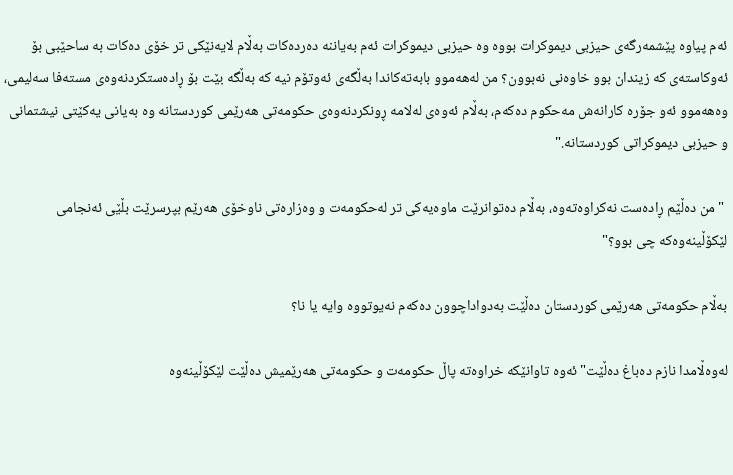ئه‌م پیاوه‌ پێشمه‌رگه‌ی حیزبی دیموكرات بووه‌ وه‌ حیزبی دیموكرات ئه‌م به‌یاننه‌ ده‌رده‌كات به‌ڵام لایه‌نێكی تر خۆی ده‌كات به ساحێبی بۆ ئه‌وكاسته‌ی كه‌ زیندان بوو خاوه‌نی نه‌بوون؟ من له‌هه‌موو بابه‌ته‌كاندا به‌ڵگه‌ی ئه‌وتۆم نیه‌ كه‌ به‌ڵگه‌ بێت بۆ ڕاده‌ستكردنه‌وه‌ی مسته‌فا سه‌لیمی، وه‌هه‌موو ئه‌و جۆره‌ كارانه‌ش مه‌حكوم ده‌كه‌م، به‌ڵام ئه‌وه‌ی له‌لامه‌ ڕونكردنه‌وه‌ی حكومه‌تی هه‌رێمی كوردستانه‌ وه‌ به‌یانی یه‌كێتی نیشتمانی و حیزبی دیموكراتی كوردستانه‌."

 "من ده‌ڵێم ڕاده‌ست نه‌كراوه‌ته‌وه‌، به‌ڵام ده‌توانرێت ماوه‌یه‌كی تر له‌حكومه‌ت و وه‌زاره‌تی ناوخۆی هه‌رێم بپرسرێت بڵێی ئه‌نجامی لێكۆڵینه‌وه‌كه‌ چی بوو؟"

به‌ڵام حكومه‌تی هه‌رێمی كوردستان ده‌ڵێت به‌دواداچوون ده‌كه‌م نه‌یوتووه‌ وایه‌ یا نا؟

له‌وه‌ڵامدا نازم ده‌باغ ده‌ڵێت" ئه‌وه‌ تاوانێكه‌ خراوه‌ته‌ پاڵ حكومه‌ت و حكومه‌تی هه‌رێمیش ده‌ڵێت لێكۆڵینه‌وه‌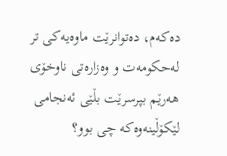ده‌كه‌م، ده‌توانرێت ماوه‌یه‌كی تر له‌حكومه‌ت و وه‌زاره‌تی ناوخۆی هه‌رێم بپرسرێت بڵێی ئه‌نجامی لێكۆڵینه‌وه‌كه‌ چی بوو؟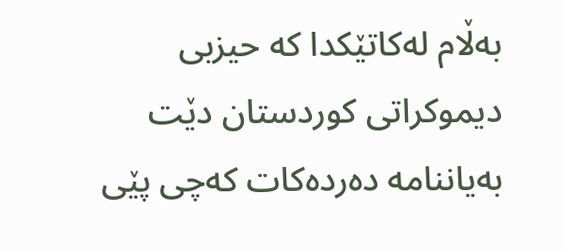به‌ڵام له‌كاتێكدا كه‌ حیزبی دیموكراتی كوردستان دێت به‌یاننامه‌ ده‌رده‌كات كه‌چی پێی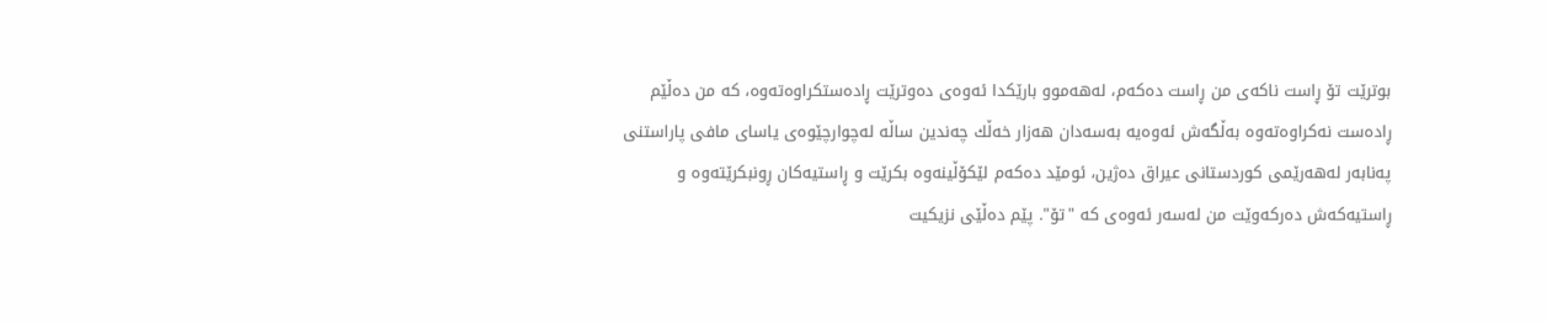بوترێت تۆ ڕاست ناكه‌ی من ڕاست ده‌كه‌م، له‌هه‌موو بارێكدا ئه‌وه‌ی ده‌وترێت ڕاده‌ستكراوه‌ته‌وه‌، كه‌ من ده‌ڵێم ڕاده‌ست نه‌كراوه‌ته‌وه‌ به‌ڵگه‌ش ئه‌وه‌یه‌ به‌سه‌دان هه‌زار خه‌ڵك چه‌ندین ساڵه‌ له‌چوارچێوه‌ی یاسای مافی پاراستنی په‌نابه‌ر له‌هه‌رێمی كوردستانی عیراق ده‌ژین، ئومێد ده‌كه‌م لێكۆڵینه‌وه‌ بكرێت و ڕاستیه‌كان ڕونبكرێته‌وه‌ و ڕاستیه‌كه‌ش ده‌ركه‌وێت من له‌سه‌ر ئه‌وه‌ی كه‌ "تۆ". پێم ده‌ڵێی نزیكیت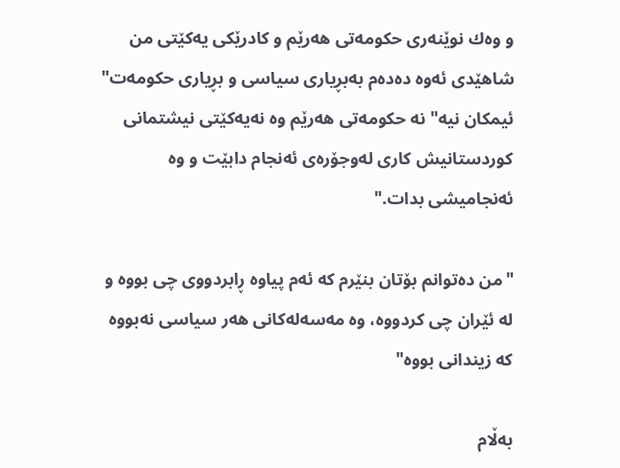و وه‌ك نوێنه‌ری حكومه‌تی هه‌رێم و كادرێكی یه‌كێتی من شاهێدی ئه‌وه‌ ده‌ده‌م به‌بڕیاری سیاسی و بڕیاری حكومه‌ت" ئیمكان نیه‌" نه‌ حكومه‌تی هه‌رێم وه‌ نه‌یه‌كێتی نیشتمانی كوردستانیش كاری له‌وجۆره‌ی ئه‌نجام دابێت و وه‌ ئه‌نجامیشی بدات."

"من ده‌توانم بۆتان بنێرم كه‌ ئه‌م پیاوه‌ ڕابردووی چی بووه‌ و له‌ ئێران چی كردووه‌، وه‌ مه‌سه‌له‌كانی هه‌ر سیاسی نه‌بووه‌ كه‌ زیندانی بووه‌"

به‌ڵام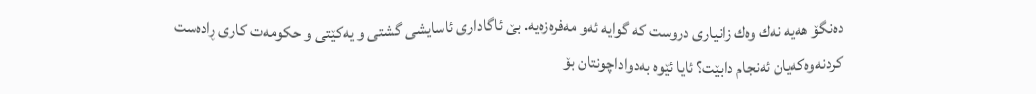ده‌نگۆ هه‌یه‌ نه‌ك وه‌ك زانیاری دروست كه‌ گوایه‌ ئه‌و مه‌فره‌زه‌یه‌. بێ ئاگاداری ئاسایشی گشتی و یه‌كێتی و حكومه‌ت كاری ڕاده‌ست كردنه‌وه‌كه‌یان ئه‌نجام دابێت؟ ئایا ئێوه‌ به‌دواداچونتان بۆ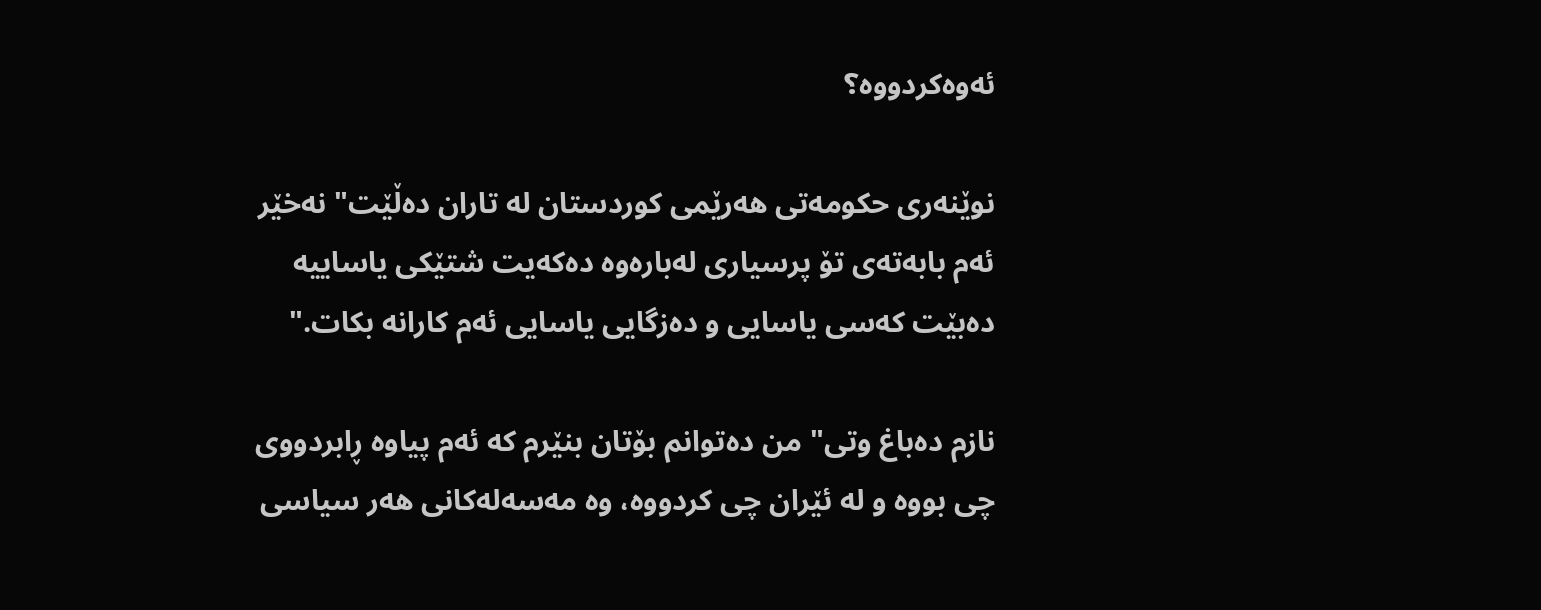ئه‌وه‌كردووه‌؟

نوێنه‌ری حكومه‌تی هه‌رێمی كوردستان له‌ تاران ده‌ڵێت" نه‌خێر ئه‌م بابه‌ته‌ی تۆ پرسیاری له‌باره‌وه‌ ده‌كه‌یت شتێكی یاساییه‌ ده‌بێت كه‌سی یاسایی و ده‌زگایی یاسایی ئه‌م كارانه‌ بكات."

نازم ده‌باغ وتی" من ده‌توانم بۆتان بنێرم كه‌ ئه‌م پیاوه‌ ڕابردووی چی بووه‌ و له‌ ئێران چی كردووه‌، وه‌ مه‌سه‌له‌كانی هه‌ر سیاسی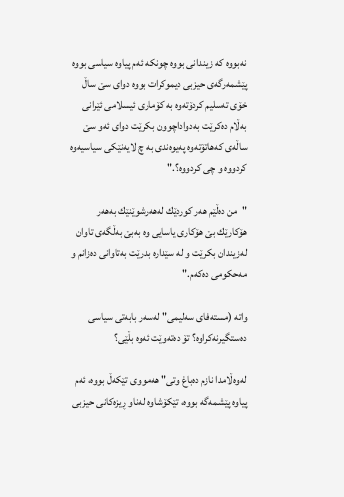نه‌بووه‌ كه‌ زیندانی بووه‌ چونكه‌ ئه‌م پیاوه‌ سیاسی بووه‌ پێشمه‌رگه‌ی حیزبی دیموكرات بووه‌ دوای سێ ساڵ خۆی ته‌سلیم كردۆته‌وه‌ به‌ كۆماری ئیسلامی ئێرانی به‌ڵام ده‌كرێت به‌دواداچوون بكرێت دوای ئه‌و سێ ساڵه‌ی كه‌هاتۆته‌وه‌ په‌یوه‌ندی به‌ چ لایه‌نێكی سیاسیه‌وه‌ كردووه‌ و چی كردووه‌؟."

"من ده‌ڵێم هه‌ر كوردێك له‌هه‌رشوێنێك به‌هه‌ر هۆكارێك بێ هۆكاری یاسایی وه‌ به‌بێ به‌ڵگه‌ی تاوان له‌زیندان بكرێت و له‌ سێداره‌ بدرێت به‌تاوانی ده‌زانم و مه‌حكومی ده‌كه‌م."

واته‌ (مسته‌فای سه‌لیمی" له‌سه‌ر بابه‌تی سیاسی ده‌ستگیرنه‌كراوه‌؟ تۆ ده‌ته‌وێت ئه‌وه‌ بڵێی؟

له‌وه‌ڵامدا نازم ده‌باغ وتی" هه‌مووی تێكه‌ڵ بووه‌، ئه‌م پیاوه‌ پێشمه‌گه‌ بووه‌، تێكۆشاوه‌ له‌ناو ڕیزه‌كانی حیزبی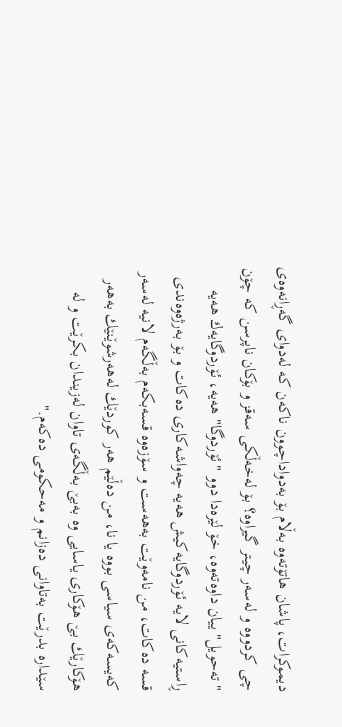دیموكرات، پاشان هاتۆته‌وه‌ به‌ڵام بۆ به‌دواداچوون ناكه‌ن كه‌ له‌دوای گه‌ڕانه‌وه‌ی چی كردووه‌ و له‌سه‌ر چیتر گیراوه‌؟ بۆ له‌خه‌ڵكی سه‌قز و بۆكان ناپرسن كه‌ چۆن "ته‌حویل" ییان داوه‌ته‌وه‌، خۆ لێره‌دا دوو "ئۆردوگا" هه‌یه‌، ئۆردوگایه‌ك هه‌یه‌ ڕاستیه‌كانی لایه‌ ئۆردوگایه‌كیش هه‌یه‌ چه‌واشه‌كاری ده‌كات و بۆ به‌رژه‌وه‌ندی قسه‌ ده‌كات، من نامه‌وێت به‌هه‌ست و سۆزه‌وه‌ قسه‌بكه‌م به‌ڵگه‌م لانیه‌ له‌سه‌ر كه‌یسه‌كه‌ی سیاسی بووه‌ یا نا، من ده‌ڵێم هه‌ر كوردێك له‌هه‌رشوێنێك به‌هه‌ر هۆكارێك بێ هۆكاری یاسایی وه‌ به‌بێ به‌ڵگه‌ی تاوان له‌زیندان بكرێت و له‌ سێداره‌ بدرێت به‌تاوانی ده‌زانم و مه‌حكومی ده‌كه‌م."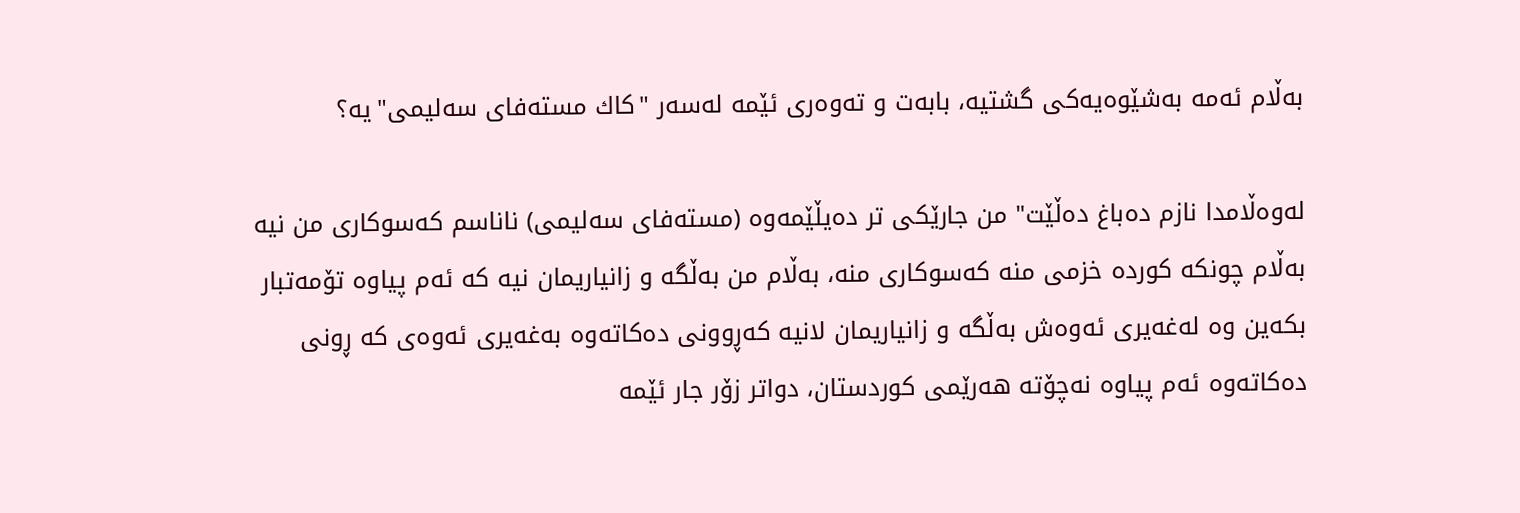به‌ڵام ئه‌مه‌ به‌شێوه‌یه‌كی گشتیه‌، بابه‌ت و ته‌وه‌ری ئێمه‌ له‌سه‌ر "كاك مسته‌فای سه‌لیمی"یه‌؟

له‌وه‌ڵامدا نازم ده‌باغ ده‌ڵێت" من جارێكی تر ده‌یڵێمه‌وه‌ (مسته‌فای سه‌لیمی) ناناسم كه‌سوكاری من نیه‌ به‌ڵام چونكه‌ كورده‌ خزمی منه‌ كه‌سوكاری منه‌، به‌ڵام من به‌ڵگه‌ و زانیاریمان نیه‌ كه‌ ئه‌م پیاوه‌ تۆمه‌تبار بكه‌ین وه‌ له‌غه‌یری ئه‌وه‌ش به‌ڵگه‌ و زانیاریمان لانیه‌ كه‌ڕوونی ده‌كاته‌وه‌ به‌غه‌یری ئه‌وه‌ی كه‌ ڕونی ده‌كاته‌وه‌ ئه‌م پیاوه‌ نه‌چۆته‌ هه‌رێمی كوردستان، دواتر زۆر جار ئێمه‌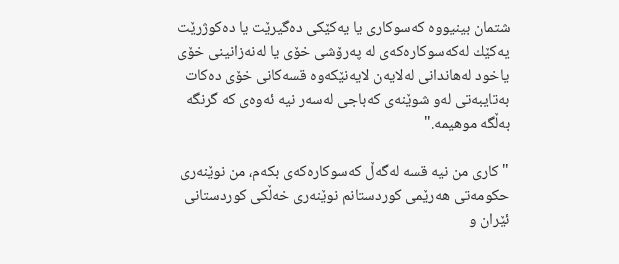شتمان بینیووه‌ كه‌سوكاری یا یه‌كێكی ده‌گیرێت یا ده‌كوژرێت یه‌كێك له‌كه‌سوكاره‌كه‌ی له‌ په‌رۆشی خۆی یا له‌نه‌زانینی خۆی یاخود له‌هاندانی له‌لایه‌ن لایه‌نێكه‌وه‌ قسه‌كانی خۆی ده‌كات به‌تایبه‌تی له‌و شوێنه‌ی كه‌باجی له‌سه‌ر نیه‌ ئه‌وه‌ی كه‌ گرنگه‌ به‌ڵگه‌ موهیمه‌."

" كاری من نیه‌ قسه‌ له‌گه‌ڵ كه‌سوكاره‌كه‌ی بكه‌م، من نوێنه‌ری حكومه‌تی هه‌رێمی كوردستانم نوێنه‌ری خه‌ڵكی كوردستانی ئێران و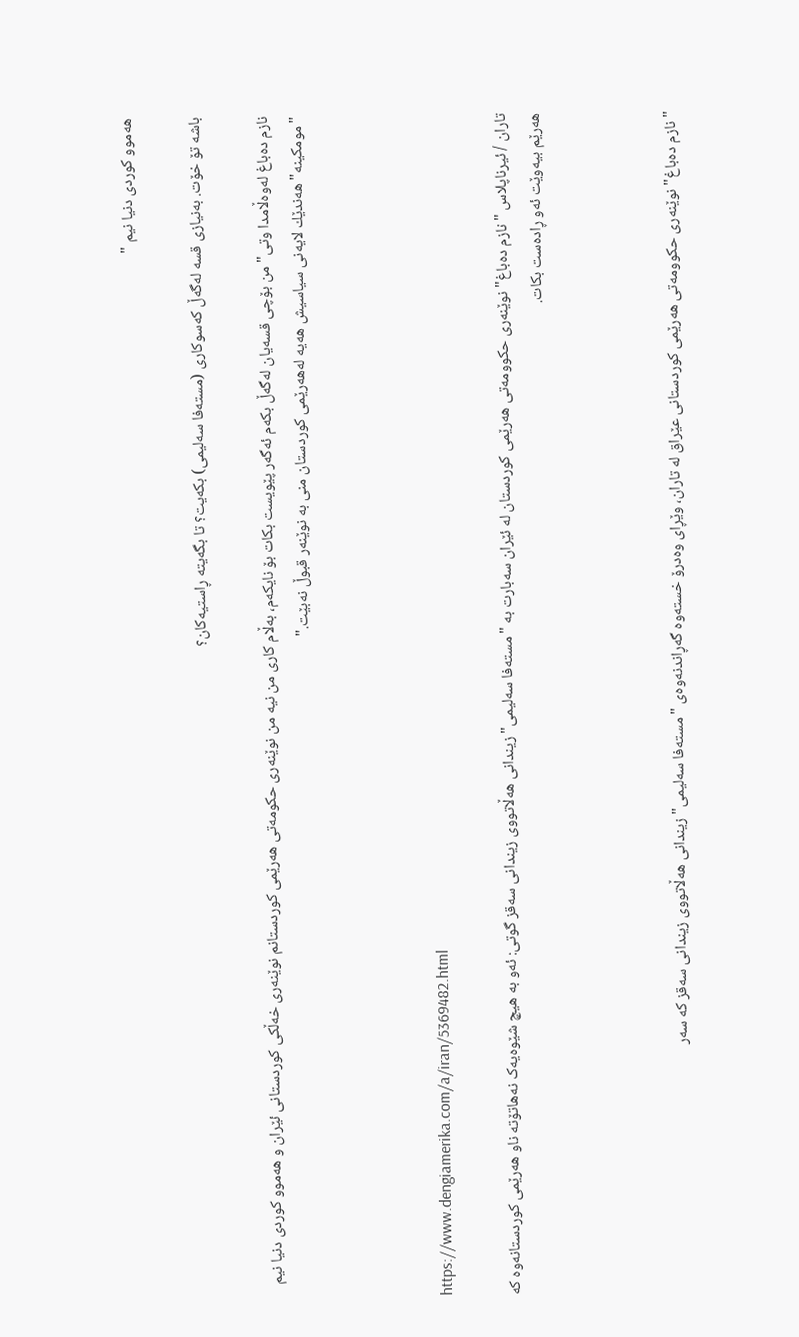هه‌موو كوردی دنیا نیم "

باشه‌ تۆ خۆت. به‌نیازی قسه‌ له‌گه‌ڵ كه‌سوكاری (مسته‌فا سه‌لیمی) بكه‌یت؟ تا بگه‌یته‌ ڕاستیه‌كان؟

نازم ده‌باغ له‌وه‌ڵامدا وتی" من بۆچی قسه‌یان له‌گه‌ڵ بكه‌م ئه‌گه‌ر پێویست بكات بۆ نایكه‌م، به‌ڵام كاری من نیه‌ من نوێنه‌ری حكومه‌تی هه‌رێمی كوردستانم نوێنه‌ری خه‌ڵكی كوردستانی ئێران و هه‌موو كوردی دنیا نیم "مومكینه‌" هه‌ندێك لایه‌نی سیاسیش هه‌یه‌ له‌هه‌رێمی كوردستان منی به‌ نوێنه‌ر قبوڵ نه‌بێت."



https://www.dengiamerika.com/a/iran/5369482.html

تاران / ئیرناپلاس "نازم دەباغ" نوێنەری حکوومەتی هەرێمی کوردستان لە ئێران سەبارت بە "مستەفا سەلیمی" زیندانی هەڵاتووی زیندانی سەقز گوتی: ئەو بە هیچ شێوەیەک نەهاتۆتە ناو هەرێمی کوردستانەوە کە هەرێم بیەوێت ئەو ڕادەست بکات.



"نازم دەباغ" نوێنەری حکوومەتی هەرێمی کوردستانی عێراق لە تاران، وێڕای وەدرۆ خستەوە گەڕاندنەوەی "مستەفا سەلیمی" زیندانی هەڵاتووی زیندانی سەقز کە سەر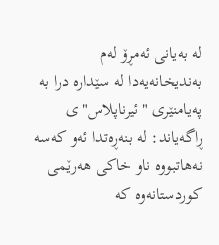لە بەیانی ئەمڕۆ لەم بەندیخانەیەدا لە سێدارە درا بە پەیامنێری "ئیرناپلاس"ی ڕاگەیاند: لە بنەڕەتدا ئەو کەسە نەهاتبووە ناو خاکی هەرێمی کوردستانەوە کە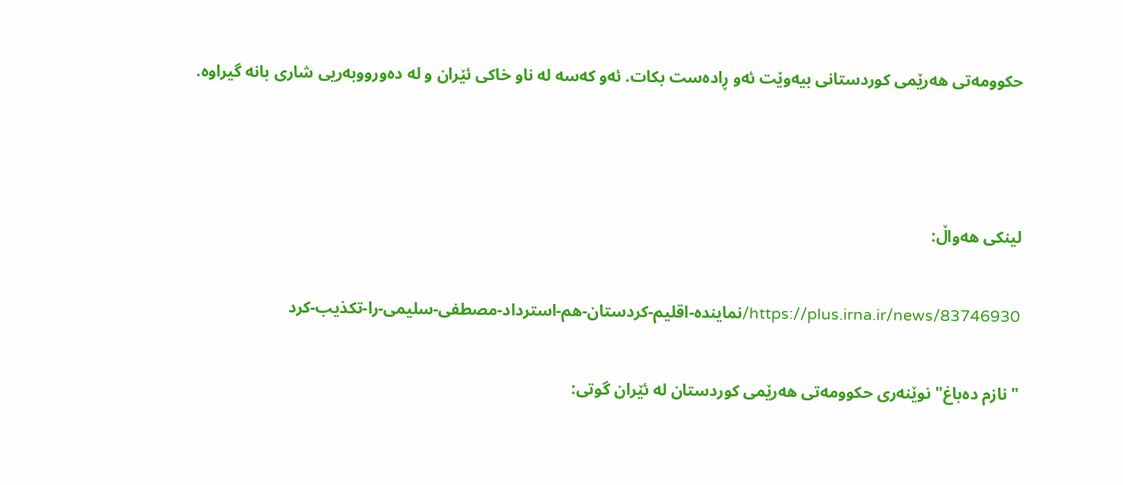حکوومەتی هەرێمی کوردستانی بیەوێت ئەو ڕادەست بکات. ئەو کەسە لە ناو خاکی ئێران و لە دەورووبەریی شاری بانە گیراوە.



لینکی هەواڵ:

https://plus.irna.ir/news/83746930/نماینده-اقلیم-کردستان-هم-استرداد-مصطفی-سلیمی-را-تکذیب-کرد

"نازم دەباغ" نوێنەری حکوومەتی هەرێمی کوردستان لە ئێران گوتی: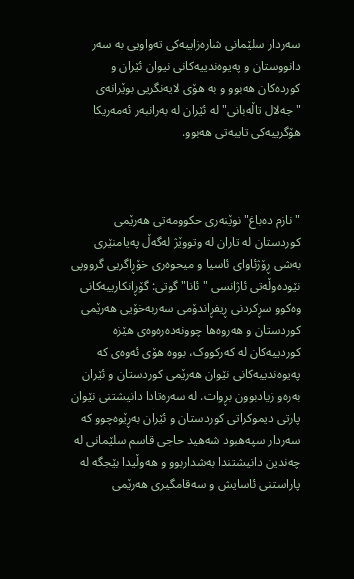سەردار سلێمانی شارەزاییەکی تەواویی بە سەر دانووستان و پەیوەندییەکانی نیوان ئێران و کوردەکان هەبوو و بە هۆی لایەنگریی بوێرانەی "جەلال تاڵەبانی" لە ئێران لە بەرانبەر ئەمەریکا هۆگرییەکی تایبەتی هەبوو.



"نازم دەباغ" نوێنەری حکوومەتی هەرێمی کوردستان لە تاران لە وتووێژ لەگەڵ پەیامنێری بەشی ڕۆژئاوای ئاسیا و میحوەری خۆڕاگریی گرووپی نێودەوڵەتی ئاژانسی "ئانا" گوتی: گۆڕانکارییەکانی وەکوو سڕکردنی ڕیفڕاندۆمی سەربەخۆیی هەرێمی کوردستان و هەروەها چوونەدەرەوەی هێزە کوردییەکان لە کەرکووک، بووە هۆی ئەوەی کە پەیوەندییەکانی نێوان هەرێمی کوردستان و ئێران بەرەو زیادبوون بڕوات. لە سەرەتادا دانیشتنی نێوان پارتی دیموکراتی کوردستان و ئێران بەڕێوەچوو کە سەردار سپەهبود شەهید حاجی قاسم سلێمانی لە چەندین دانیشتندا بەشداربوو و هەوڵیدا بێجگە لە پاراستنی ئاسایش و سەقامگیری هەرێمی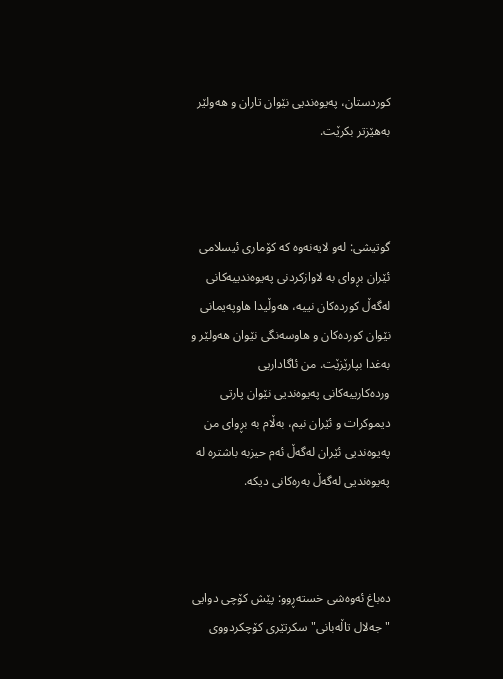کوردستان، پەیوەندیی نێوان تاران و هەولێر بەهێزتر بکرێت.



گوتیشی: لەو لایەنەوە کە کۆماری ئیسلامی ئێران بڕوای بە لاوازکردنی پەیوەندییەکانی لەگەڵ کوردەکان نییە، هەوڵیدا هاوپەیمانی نێوان کوردەکان و هاوسەنگی نێوان هەولێر و بەغدا بپارێزێت. من ئاگاداریی وردەکارییەکانی پەیوەندیی نێوان پارتی دیموکرات و ئێران نیم، بەڵام بە بڕوای من پەیوەندیی ئێران لەگەڵ ئەم حیزبە باشترە لە پەیوەندیی لەگەڵ بەرەکانی دیکە.



دەباغ ئەوەشی خستەڕوو: پێش کۆچی دوایی "جەلال تاڵەبانی" سکرتێری کۆچکردووی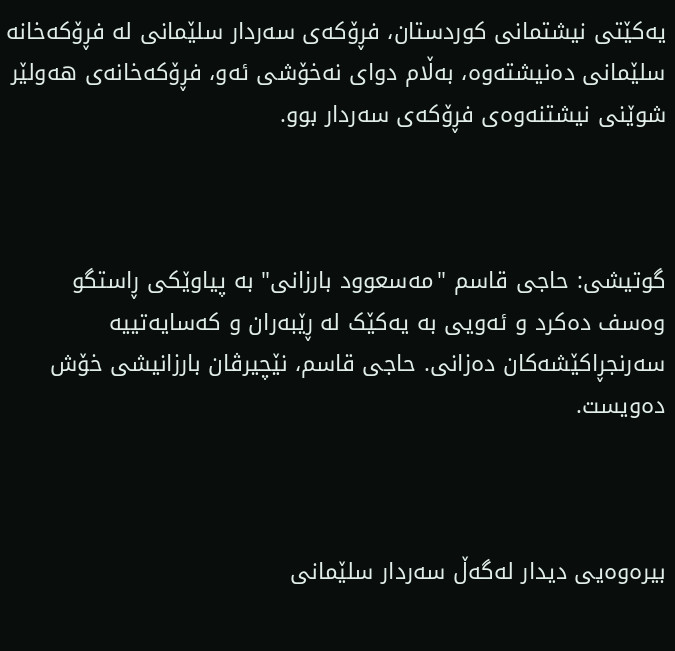یەکێتی نیشتمانی کوردستان، فڕۆکەی سەردار سلێمانی لە فڕۆکەخانە سلێمانی دەنیشتەوە، بەڵام دوای نەخۆشی ئەو، فڕۆکەخانەی هەولێر شوێنی نیشتنەوەی فڕۆکەی سەردار بوو.



گوتیشی: حاجی قاسم "مەسعوود بارزانی" بە پیاوێکی ڕاستگو وەسف دەکرد و ئەویی بە یەکێک لە ڕێبەران و کەسایەتییە سەرنجڕاکێشەکان دەزانی. حاجی قاسم، نێچیرڤان بارزانیشی خۆش دەویست.



بیرەوەیی دیدار لەگەڵ سەردار سلێمانی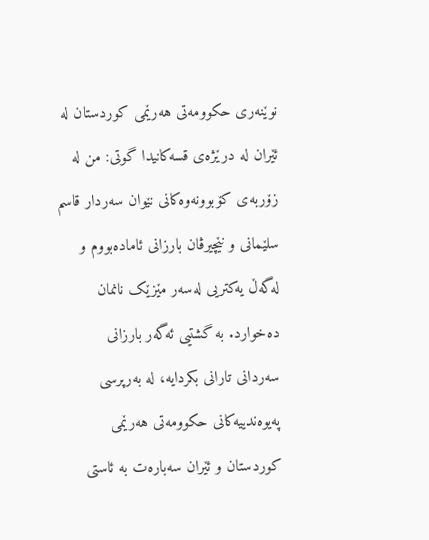نوێنەری حکوومەتی هەرێمی کوردستان لە ئێران لە درێژەی قسەکانیدا گوتی: من لە زۆربەی کۆبوونەوەکانی نێوان سەردار قاسم سلێمانی و نێچیرڤان بارزانی ئامادەبووم و لەگەڵ یەکتریی لەسەر مێزێک نانمان دەخوارد. بە گشتیی ئەگەر بارزانی سەردانی تارانی بکردایە، لە بەرپرسی پەیوەندییەکانی حکوومەتی هەرێمی کوردستان و ئێران سەبارەت بە ئاستی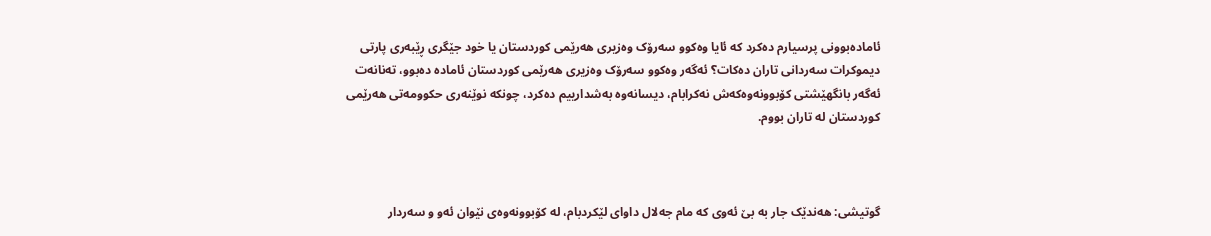ئامادەبوونی پرسیارم دەکرد کە ئایا وەکوو سەرۆک وەزیری هەرێمی کوردستان یا خود جێگری ڕێبەری پارتی دیموکرات سەردانی تاران دەکات؟ ئەگەر وەکوو سەرۆک وەزیری هەرێمی کوردستان ئامادە دەبوو، تەنانەت ئەگەر بانگهێشتی کۆبوونەوەکەش نەکرابام، دیسانەوە بەشدارییم دەکرد، چونکە نوێنەری حکوومەتی هەرێمی کوردستان لە تاران بووم.



گوتیشی: هەندێک جار بە بێ ئەوی کە مام جەلال داوای لێکردبام، لە کۆبوونەوەی نێوان ئەو و سەردار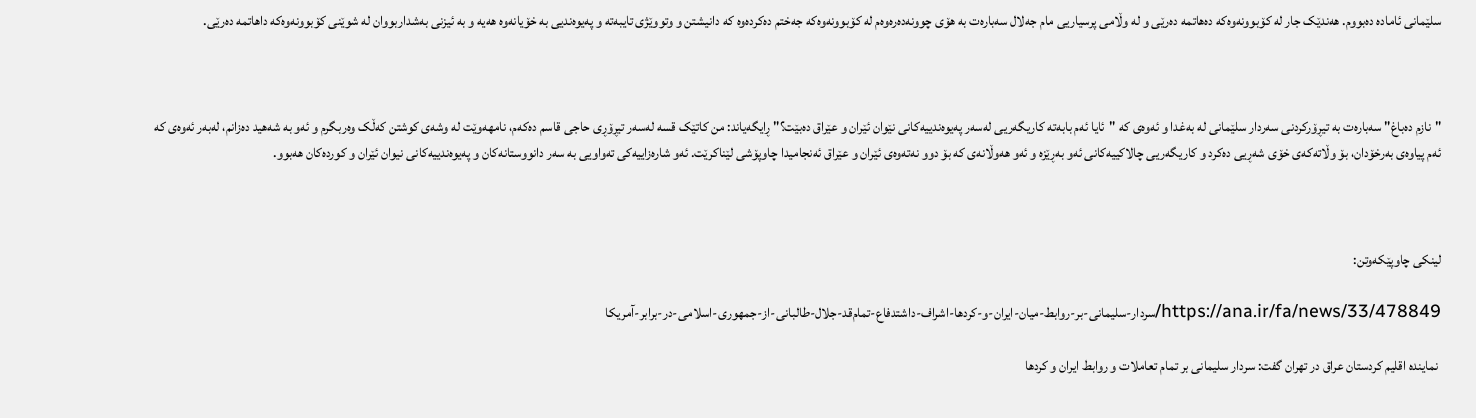سلێمانی ئامادە دەبووم. هەندێک جار لە کۆبوونەوەکە دەهاتمە دەرێی و لە وڵامی پرسیاریی مام جەلال سەبارەت بە هۆی چوونەدەرەوەم لە کۆبوونەوەکە جەختم دەکردەوە کە دانیشتن و وتووێژی تایبەتە و پەیوەندیی بە خۆیانەوە هەیە و بە ئیزنی بەشداربووان لە شوێنی کۆبوونەوەکە داهاتمە دەرێی.



"نازم دەباغ" سەبارەت بە تیڕۆرکردنی سەردار سلێمانی لە بەغدا و ئەوەی کە "ئایا ئەم بابەتە کاریگەریی لەسەر پەیوەندییەکانی نێوان ئێران و عێراق دەبێت؟" ڕایگەیاند: من کاتێک قسە لەسەر تیڕۆڕی حاجی قاسم دەکەم، نامهەوێت لە وشەی کوشتن کەڵک وەربگرم و ئەو بە شەهید دەزانم، لەبەر ئەوەی کە ئەم پیاوەی بەرخۆدان، بۆ وڵاتەکەی خۆی شەڕیی دەکرد و کاریگەریی چالاکییەکانی ئەو بەڕێزە و ئەو هەوڵانەی کە بۆ دوو نەتەوەی ئێران و عێراق ئەنجامیدا چاوپۆشی لێناکرێت. ئەو شارەزاییەکی تەواویی بە سەر دانووستانەکان و پەیوەندییەکانی نیوان ئێران و کوردەکان هەبوو.



لینکی چاوپێکەوتن:

https://ana.ir/fa/news/33/478849/سردار-سلیمانی-بر-روابط-میان-ایران-و-کردها-اشراف-داشتدفاع-تمام‌قد-جلال-طالبانی-از-جمهوری-اسلامی-در-برابر-آمریکا

 نماینده اقلیم کردستان عراق در تهران گفت: سردار سلیمانی بر تمام تعاملات و روابط ایران و کردها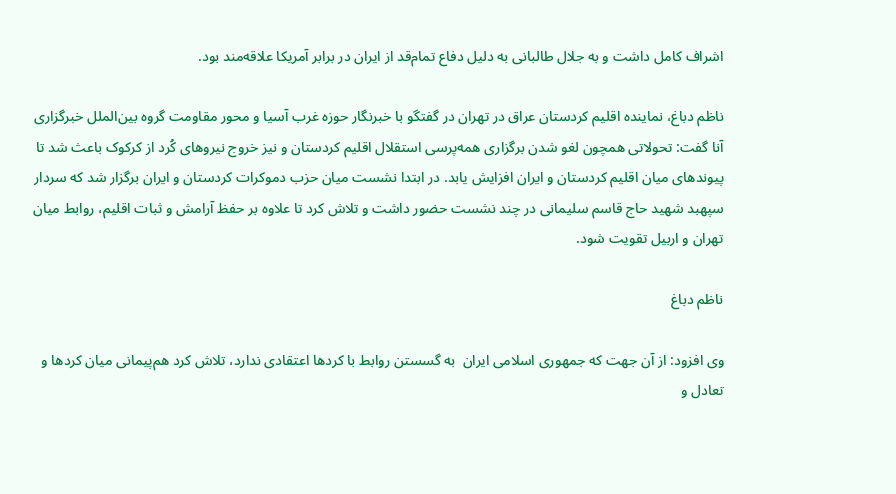اشراف کامل داشت و به جلال طالبانی به دلیل دفاع تمام‌قد از ایران در برابر آمریکا علاقه‌مند بود.

ناظم دباغ، نماینده اقلیم کردستان عراق در تهران در گفتگو با خبرنگار حوزه غرب آسیا و محور مقاومت گروه بین‌الملل خبرگزاری آنا گفت: تحولاتی همچون لغو شدن برگزاری همه‌پرسی استقلال اقلیم کردستان و نیز خروج نیروهای کُرد از کرکوک باعث شد تا پیوندهای میان اقلیم کردستان و ایران افزایش یابد. در ابتدا نشست میان حزب دموکرات کردستان و ایران برگزار شد که سردار سپهبد شهید حاج قاسم سلیمانی در چند نشست حضور داشت و تلاش کرد تا علاوه بر حفظ آرامش و ثبات اقلیم، روابط میان تهران و اربیل تقویت شود.

ناظم دباغ

وی افزود: از آن جهت که جمهوری اسلامی ایران  به گسستن روابط با کردها اعتقادی ندارد، تلاش کرد هم‌پیمانی میان کردها و تعادل و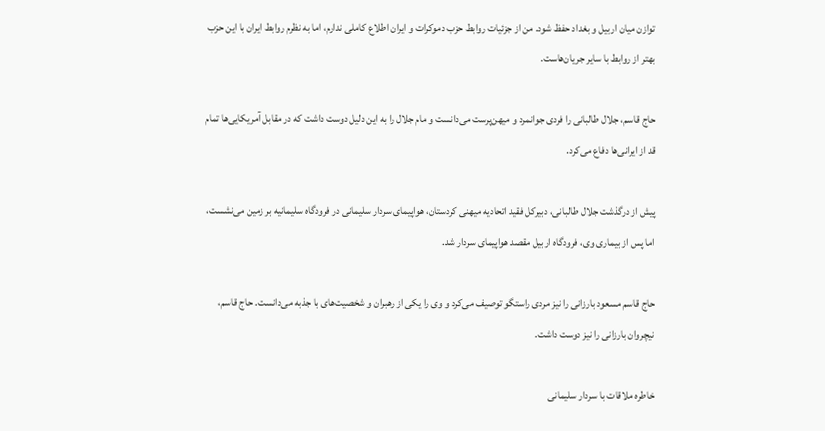توازن میان اربیل و بغداد حفظ شود. من از جزئیات روابط حزب دموکرات و ایران اطلاع کاملی ندارم، اما به نظرم روابط ایران با این حزب بهتر از روابط با سایر جریان‌هاست.

حاج قاسم، جلال طالبانی را فردی جوانمرد و میهن‌پرست می‌دانست و مام جلال را به این دلیل دوست داشت که در مقابل آمریکایی‌ها تمام قد از ایرانی‌ها دفاع می‌کرد.

پیش از درگذشت جلال طالبانی، دبیرکل فقید اتحادیه میهنی کردستان، هواپیمای سردار سلیمانی در فرودگاه سلیمانیه بر زمین می‌نشست، اما پس از بیماری وی، فرودگاه اربیل مقصد هواپیمای سردار شد.

حاج قاسم مسعود بارزانی را نیز مردی راستگو توصیف می‌کرد و وی را یکی از رهبران و شخصیت‌های با جذبه می‌دانست. حاج قاسم، نیچروان بارزانی را نیز دوست داشت.

خاطره ملاقات با سردار سلیمانی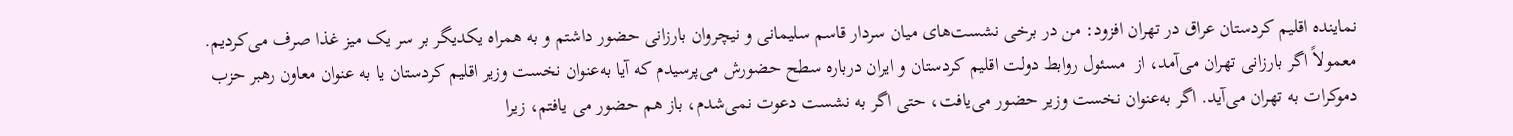نماینده اقلیم کردستان عراق در تهران افزود: من در برخی نشست‌های میان سردار قاسم سلیمانی و نیچروان بارزانی حضور داشتم و به همراه یکدیگر بر سر یک میز غذا صرف می‌کردیم. معمولاً اگر بارزانی تهران می‌آمد، از  مسئول روابط دولت اقلیم کردستان و ایران درباره سطح حضورش می‌پرسیدم که آیا به‌عنوان نخست وزیر اقلیم کردستان یا به عنوان معاون رهبر حزب دموکرات به تهران می‌آید. اگر به‌عنوان نخست وزیر حضور می‌یافت، حتی اگر به نشست دعوت نمی‌شدم، باز هم حضور می یافتم، زیرا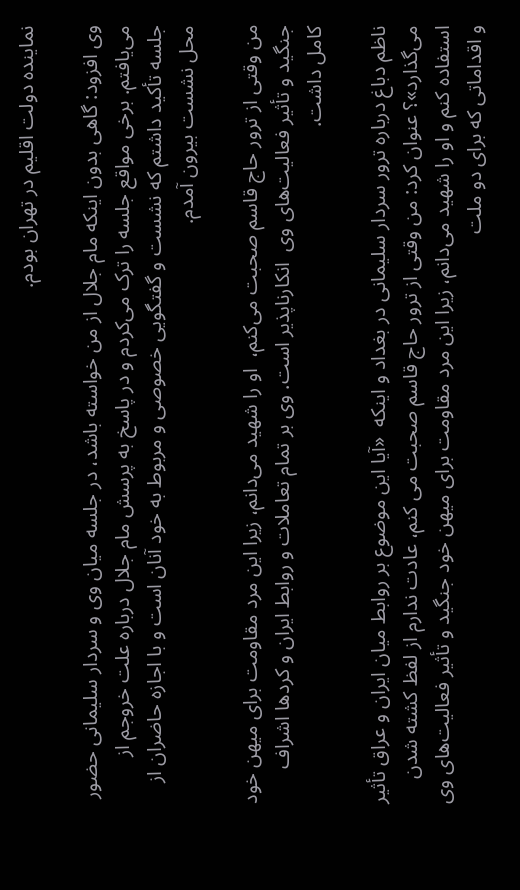نماینده دولت اقلیم در تهران بودم.

وی افزود: گاهی بدون اینکه مام جلال از من خواسته باشد، در جلسه میان وی و سردار سلیمانی حضور می‌یافتم. برخی مواقع جلسه را ترک می‌کردم و در پاسخ به پرسش مام جلال درباره علت خروجم از جلسه تأکید داشتم که نشست و گفتگویی خصوصی و مربوط به خود آنان است و با اجازه حاضران از محل نشست بیرون آمدم.

من وقتی از ترور حاج قاسم صحبت می‌کنم،  او را شهید می‌دانم، زیرا این مرد مقاومت برای میهن خود جنگید و تأثیر فعالیت‌های وی  انکارناپذیر است. وی بر تمام تعاملات و روابط ایران و کردها اشراف کامل داشت.

ناظم دباغ درباره ترور سردار سلیمانی در بغداد و اینکه  «آیا این موضوع بر روابط میان ایران و عراق تأثیر می‌گذارد»؟ عنوان کرد: من وقتی از ترور حاج قاسم صحبت می کنم، عادت ندارم از لفظ کشته شدن استفاده کنم و او را شهید می‌دانم، زیرا این مرد مقاومت برای میهن خود جنگید و تأثیر فعالیت‌های وی و اقداماتی که برای دو ملت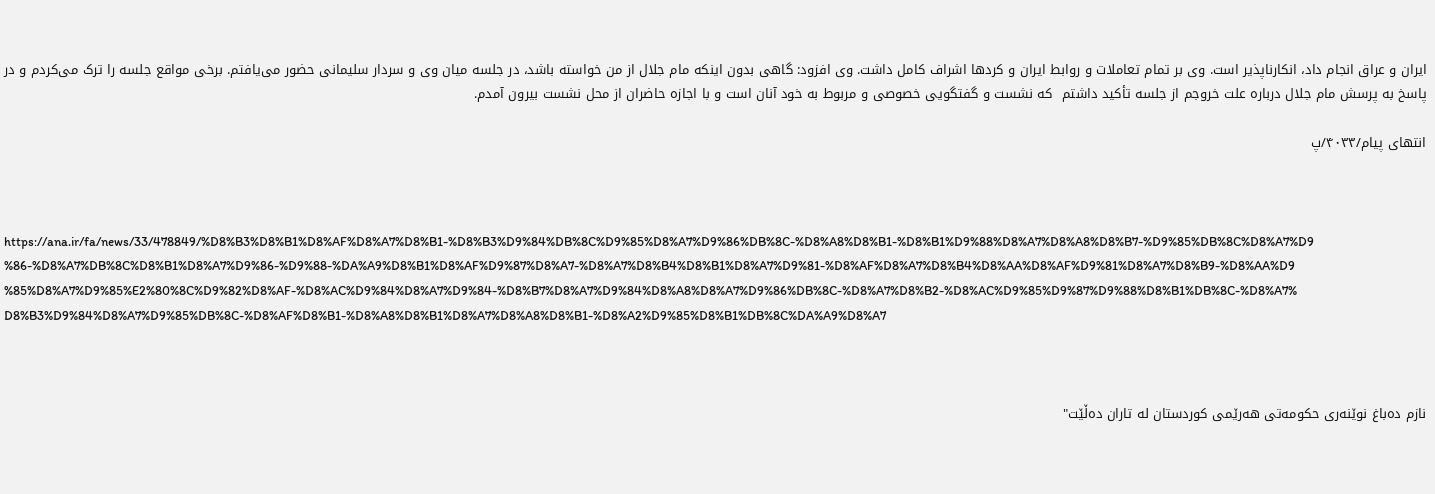ایران و عراق انجام داد، انکارناپذیر است. وی بر تمام تعاملات و روابط ایران و کردها اشراف کامل داشت. وی افزود: گاهی بدون اینکه مام جلال از من خواسته باشد، در جلسه میان وی و سردار سلیمانی حضور می‌یافتم. برخی مواقع جلسه را ترک می‌کردم و در پاسخ به پرسش مام جلال درباره علت خروجم از جلسه تأکید داشتم  که نشست و گفتگویی خصوصی و مربوط به خود آنان است و با اجازه حاضران از محل نشست بیرون آمدم.

انتهای پیام/۴۰۳۳/پ



https://ana.ir/fa/news/33/478849/%D8%B3%D8%B1%D8%AF%D8%A7%D8%B1-%D8%B3%D9%84%DB%8C%D9%85%D8%A7%D9%86%DB%8C-%D8%A8%D8%B1-%D8%B1%D9%88%D8%A7%D8%A8%D8%B7-%D9%85%DB%8C%D8%A7%D9%86-%D8%A7%DB%8C%D8%B1%D8%A7%D9%86-%D9%88-%DA%A9%D8%B1%D8%AF%D9%87%D8%A7-%D8%A7%D8%B4%D8%B1%D8%A7%D9%81-%D8%AF%D8%A7%D8%B4%D8%AA%D8%AF%D9%81%D8%A7%D8%B9-%D8%AA%D9%85%D8%A7%D9%85%E2%80%8C%D9%82%D8%AF-%D8%AC%D9%84%D8%A7%D9%84-%D8%B7%D8%A7%D9%84%D8%A8%D8%A7%D9%86%DB%8C-%D8%A7%D8%B2-%D8%AC%D9%85%D9%87%D9%88%D8%B1%DB%8C-%D8%A7%D8%B3%D9%84%D8%A7%D9%85%DB%8C-%D8%AF%D8%B1-%D8%A8%D8%B1%D8%A7%D8%A8%D8%B1-%D8%A2%D9%85%D8%B1%DB%8C%DA%A9%D8%A7



نازم دەباغ نوێنەری حکومەتی هەرێمی کوردستان له‌ تاران دەڵێت"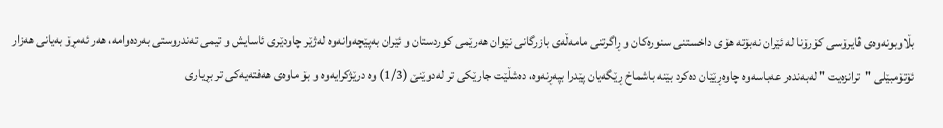بڵاوبونەوەی ڤایرۆسی کۆرۆنا لە ئێران نەبۆتە هۆی داخستنی سنورەکان و ڕاگرتنی مامەڵەی بازرگانی نێوان هەرێمی کوردستان و ئێران بەپێچەوانەوە لەژێر چاودێری ئاسایش و تیمی تەندروستی بەردەوامە، هەر ئەمڕۆ بەیانی هه‌زار ئۆتۆمبێلی "ترانزه‌یت " لەبەندەر عەباسەوە چاوەڕێێان دەکرد بێنە باشماخ ڕێگەیان پێدرا بپەڕنەوە، دەشڵێت جارێکی تر لەدوێنێ (1/3) وه‌ درێژکرایەوە و بۆ ماوەی هەفتەیەکی تر بڕیاری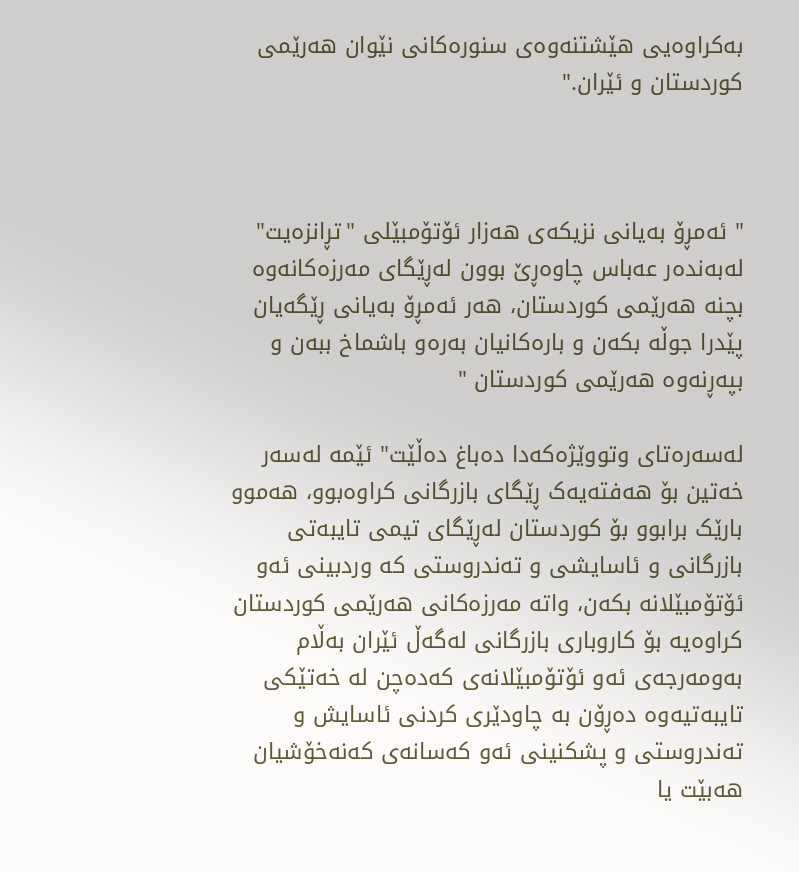بەکراوەیی هێشتنەوەی سنورەکانی نێوان هەرێمی کوردستان و ئێران."



" ئەمڕۆ بەیانی نزیکەی هەزار ئۆتۆمبێلی "تڕانزه‌یت" لەبەندەر عەباس چاوەڕێ بوون لەڕێگای مەرزەکانەوە بچنە هەرێمی کوردستان، هەر ئەمڕۆ بەیانی ڕێگەیان پێدرا جوڵە بکەن و بارەکانیان بەرەو باشماخ ببەن و بپەڕنەوە هەرێمی کوردستان "

لەسەرەتای وتووێژەکەدا دەباغ دەڵێت" ئێمە لەسەر خەتین بۆ هەفتەیەک ڕێگای بازرگانی کراوەبوو، هەموو بارێک برابوو بۆ کوردستان لەڕێگای تیمی تایبەتی بازرگانی و ئاسایشی و تەندروستی کە وردبینی ئەو ئۆتۆمبێلانە بکەن، واتە مەرزەکانی هەرێمی کوردستان کراوەیە بۆ کاروباری بازرگانی لەگەڵ ئێران بەڵام بەومەرجەی ئەو ئۆتۆمبێلانەی کەدەچن لە خەتێکی تایبەتیەوە دەڕۆن بە چاودێری کردنی ئاسایش و تەندروستی و پشکنینی ئەو کەسانەی کەنەخۆشیان هەبێت یا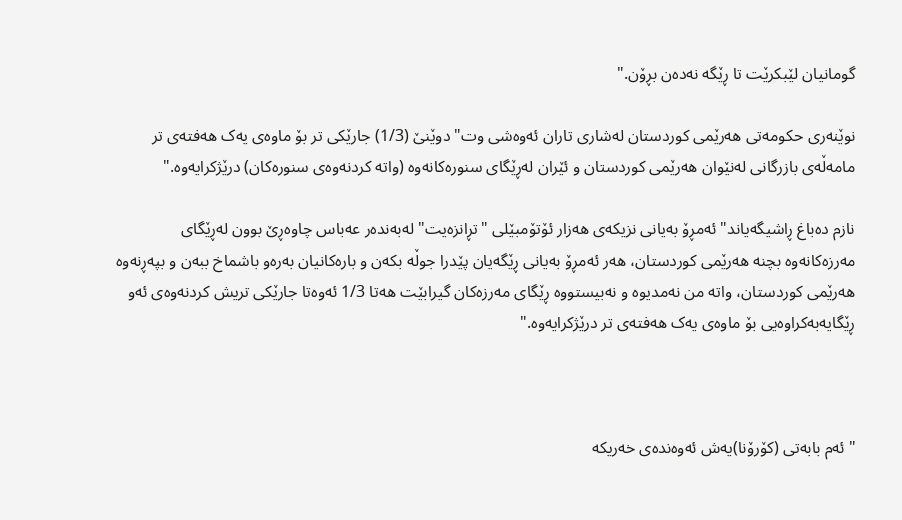گومانیان لێبکرێت تا ڕێگە نەدەن بڕۆن."

نوێنەری حکومەتی هەرێمی کوردستان لەشاری تاران ئەوەشی وت" دوێنێ (1/3) جارێکی تر بۆ ماوەی یەک هەفتەی تر مامەڵەی بازرگانی لەنێوان هەرێمی کوردستان و ئێران لەڕێگای سنورەکانەوە (واته‌ كردنه‌وه‌ی سنوره‌كان) درێژکرایەوە."

نازم دەباغ ڕاشیگه‌یاند" ئەمڕۆ بەیانی نزیکەی هەزار ئۆتۆمبێلی "تڕانزه‌یت" لەبەندەر عەباس چاوەڕێ بوون لەڕێگای مەرزەکانەوە بچنە هەرێمی کوردستان، هەر ئەمڕۆ بەیانی ڕێگەیان پێدرا جوڵە بکەن و بارەکانیان بەرەو باشماخ ببەن و بپەڕنەوە هەرێمی کوردستان، واتە من نەمدیوە و نەبیستووە ڕێگای مەرزەکان گیرابێت هەتا 1/3 ئەوەتا جارێکی تریش کردنەوەی ئەو ڕێگایەبەکراوەیی بۆ ماوەی یەک هەفتەی تر درێژکرایەوە."



"ئەم بابەتی (کۆرۆنا)یەش ئەوەندەی خەریکە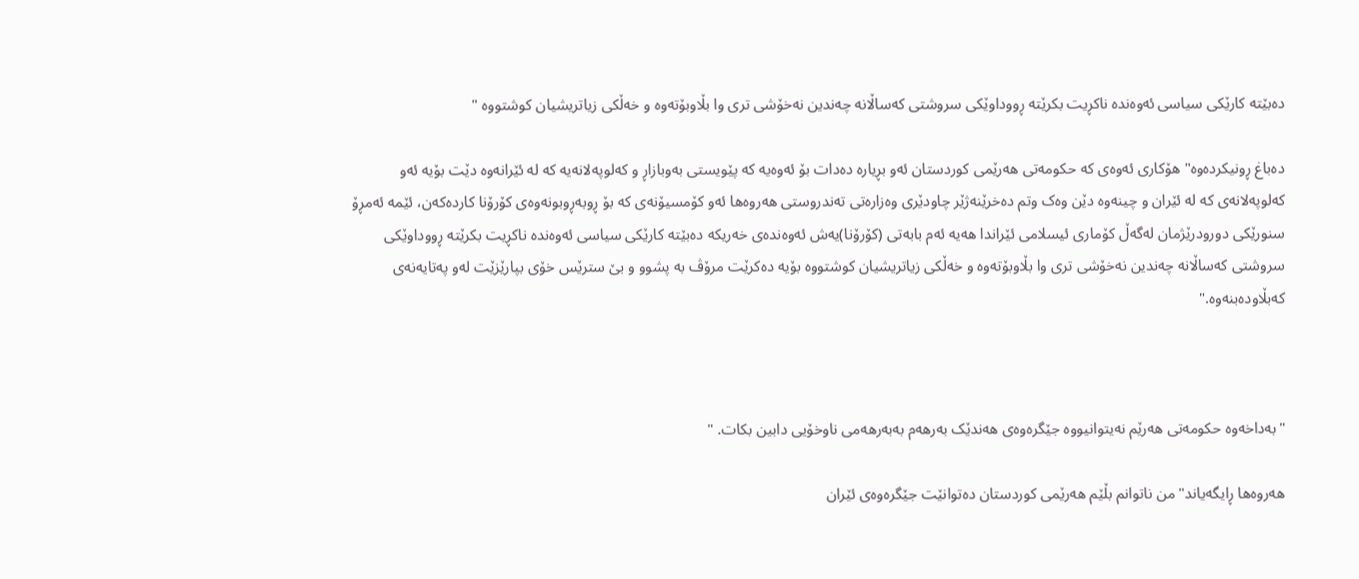دەبێتە کارێکی سیاسی ئەوەندە ناکڕیت بکرێتە ڕووداوێکی سروشتی کەساڵانە چەندین نەخۆشی تری وا بڵاوبۆتەوە و خەڵکی زیاتریشیان کوشتووە "

دەباغ ڕونیكرده‌وه‌" هۆکاری ئەوەی کە حکومەتی هەرێمی کوردستان ئەو بڕیارە دەدات بۆ ئەوەیە کە پێویستی بەوبازاڕ و کەلوپەلانەیە کە لە ئێرانەوە دێت بۆیە ئەو کەلوپەلانەی کە لە ئێران و چینەوە دێن وەک وتم دەخرێنەژێر چاودێری وەزارەتی تەندروستی هەروەها ئەو کۆمسیۆنەی کە بۆ ڕوبەڕوبونەوەی کۆرۆنا کاردەکەن، ئێمە ئەمڕۆ سنورێکی دورودرێژمان لەگەڵ کۆماری ئیسلامی ئێراندا هەیە ئەم بابەتی (کۆرۆنا)یەش ئەوەندەی خەریکە دەبێتە کارێکی سیاسی ئەوەندە ناکڕیت بکرێتە ڕووداوێکی سروشتی کەساڵانە چەندین نەخۆشی تری وا بڵاوبۆتەوە و خەڵکی زیاتریشیان کوشتووە بۆیە دەکرێت مرۆڤ بە پشوو و بێ سترێس خۆی بپارێزێت لەو پەتایەنەی کەبڵاودەبنەوە."



"بەداخەوە حکومەتی هەرێم نەیتوانیووە جێگرەوەی هەندێک بەرهەم بەبەرهەمی ناوخۆیی دابین بکات. "

هەروەها ڕایگەیاند" من ناتوانم بڵێم هەرێمی کوردستان دەتوانێت جێگرەوەی ئێران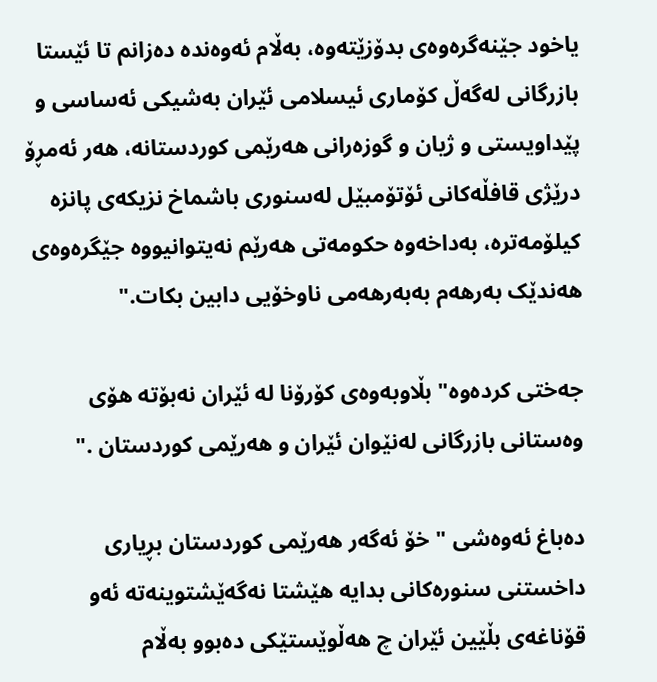یاخود جێنه‌گرەوەی بدۆزێتەوە، بەڵام ئەوەندە دەزانم تا ئێستا بازرگانی لەگەڵ کۆماری ئیسلامی ئێران بەشیکی ئەساسی و پێداویستی و ژیان و گوزەرانی هەرێمی کوردستانه‌، هەر ئەمڕۆ درێژی قافڵەکانی ئۆتۆمبێل لەسنوری باشماخ نزیکەی پانزە کیلۆمەترە، بەداخەوە حکومەتی هەرێم نەیتوانیووە جێگرەوەی هەندێک بەرهەم بەبەرهەمی ناوخۆیی دابین بکات."

جەختی کردەوە" بڵاوبەوەی کۆرۆنا لە ئێران نەبۆتە هۆی وەستانی بازرگانی لەنێوان ئێران و هەرێمی کوردستان ."

دەباغ ئەوەشی " خۆ ئەگەر هەرێمی کوردستان بڕیاری داخستنی سنورەکانی بدایە هێشتا نەگەێشتوینەتە ئەو قۆناغەی بڵێین ئێران چ هەڵوێستێکی دەبوو بەڵام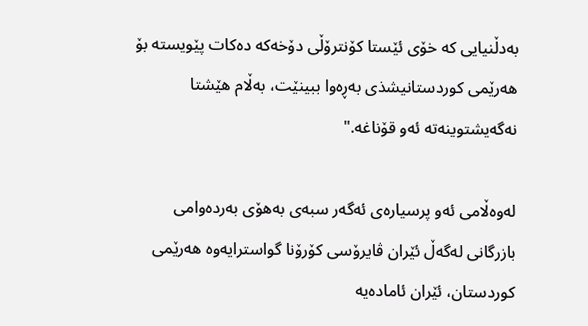بەدڵنیایی کە خۆی ئێستا کۆنترۆڵی دۆخەکە دەکات پێویستە بۆ هەرێمی کوردستانیشذی بەڕەوا ببینێت، بەڵام هێشتا نەگەیشتوینەتە ئەو قۆناغە."

لەوەڵامی ئەو پرسیارەی ئەگەر سبەی بەهۆی بەردەوامی بازرگانی لەگەڵ ئێران ڤایرۆسی کۆرۆنا گواسترایەوە هەرێمی کوردستان، ئێران ئامادەیە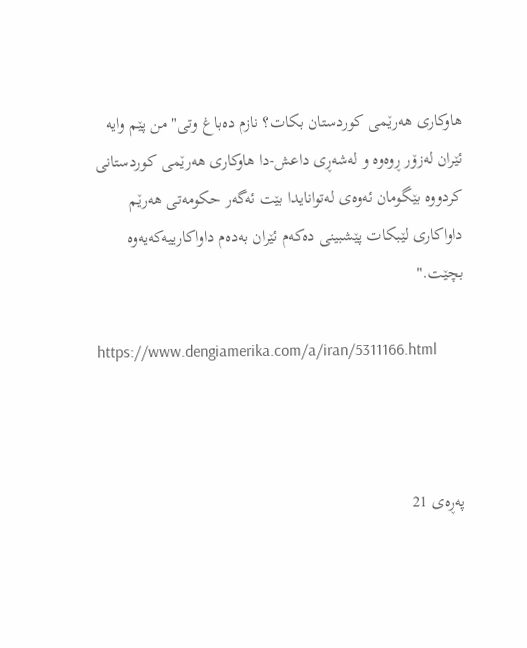هاوکاری هەرێمی کوردستان بکات؟ نازم دەباغ وتی" من پێم وایە ئێران لەزۆر ڕوەوە و لەشەڕی داعش-دا هاوکاری هەرێمی کوردستانی کردووە بێگومان ئه‌وەی لەتوانایدا بێت ئەگەر حکومەتی هەرێم داواکاری لێبکات پێشبینی دەکەم ئێران بەدەم داواکارییەکەیەوە بچێت."

https://www.dengiamerika.com/a/iran/5311166.html



پەڕەى 21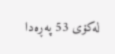لەکۆى 53 پەڕەدا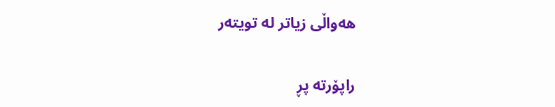هەواڵی زیاتر لە تویتەر

راپۆرتە پڕ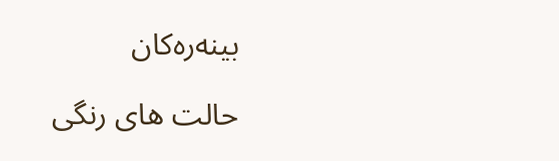بینەرەکان

حالت های رنگی